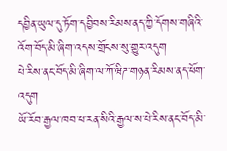དབྱིན་ཡུལ་དུ་ཏོག་དབྱིབས་རིམས་ནད་ཀྱི་དོགས་གཞིའི་འོག་བོད་མི་ཞིག་འདས་གྲོངས་སུ་གྱུར་འདུག
པེ་རིས་ནང་བོད་མི་ཞིག་ལ་ཀོ་ཝིཌ་གཉན་རིམས་ནད་ཕོག་འདུག
ཡོ་རོབ་རྒྱལ་ཁབ་ཕ་རན་སིའི་རྒྱལ་ས་པེ་རིས་ནང་བོད་མི་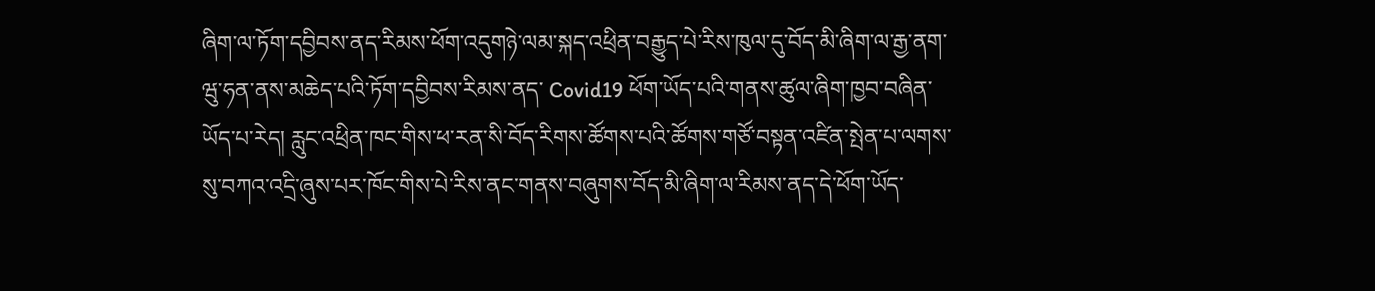ཞིག་ལ་ཏོག་དབྱིབས་ནད་རིམས་ཕོག་འདུགཉེ་ལམ་སྐད་འཕྲིན་བརྒྱུད་པེ་རིས་ཁུལ་དུ་བོད་མི་ཞིག་ལ་རྒྱ་ནག་ཝུ་ཧན་ནས་མཆེད་པའི་ཏོག་དབྱིབས་རིམས་ནད་ Covid19 ཕོག་ཡོད་པའི་གནས་ཚུལ་ཞིག་ཁྱབ་བཞིན་ཡོད་པ་རེད། རླུང་འཕྲིན་ཁང་གིས་ཕ་རན་སི་བོད་རིགས་ཚོགས་པའི་ཚོགས་གཙོ་བསྟན་འཛིན་སྤེན་པ་ལགས་སུ་བཀའ་འདྲི་ཞུས་པར་ཁོང་གིས་པེ་རིས་ནང་གནས་བཞུགས་བོད་མི་ཞིག་ལ་རིམས་ནད་དེ་ཕོག་ཡོད་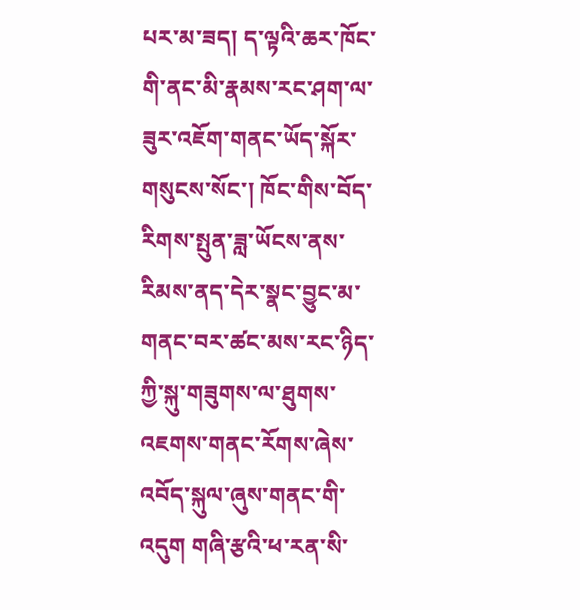པར་མ་ཟད། ད་ལྟའི་ཆར་ཁོང་གི་ནང་མི་རྣམས་རང་ཤག་ལ་ཟུར་འཇོག་གནང་ཡོད་སྐོར་གསུངས་སོང་། ཁོང་གིས་བོད་རིགས་སྤུན་ཟླ་ཡོངས་ནས་རིམས་ནད་དེར་སྣང་བྱུང་མ་གནང་བར་ཚང་མས་རང་ཉིད་ཀྱི་སྐུ་གཟུགས་ལ་ཐུགས་འཇགས་གནང་རོགས་ཞེས་འབོད་སྐུལ་ཞུས་གནང་གི་འདུག གཞི་རྩའི་ཕ་རན་སི་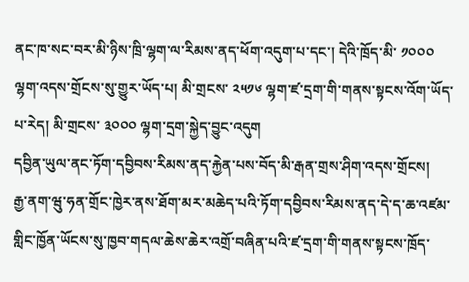ནང་ཁ་སང་བར་མི་ཉིས་ཁྲི་ལྷག་ལ་རིམས་ནད་ཕོག་འདུག་པ་དང་། དེའི་ཁྲོད་མི་ ༡༠༠༠ ལྷག་འདས་གྲོངས་སུ་གྱུར་ཡོད་པ། མི་གྲངས་ ༢༥༡༦ ལྷག་ཛ་དྲག་གི་གནས་སྟངས་འོག་ཡོད་པ་རེད། མི་གྲངས་ ༣༠༠༠ ལྷག་དྲག་སྐྱེད་བྱུང་འདུག
དབྱིན་ཡུལ་ནང་ཏོག་དབྱིབས་རིམས་ནད་རྐྱེན་པས་བོད་མི་རྒན་གྲས་ཤིག་འདས་གྲོངས།
རྒྱ་ནག་ཝུ་ཧན་གྲོང་ཁྱེར་ནས་ཐོག་མར་མཆེད་པའི་ཏོག་དབྱིབས་རིམས་ནད་དེ་ད་ཆ་འཛམ་གླིང་ཁྱོན་ཡོངས་སུ་ཁྱབ་གདལ་ཆེས་ཆེར་འགྲོ་བཞིན་པའི་ཛ་དྲག་གི་གནས་སྟངས་ཁྲོད་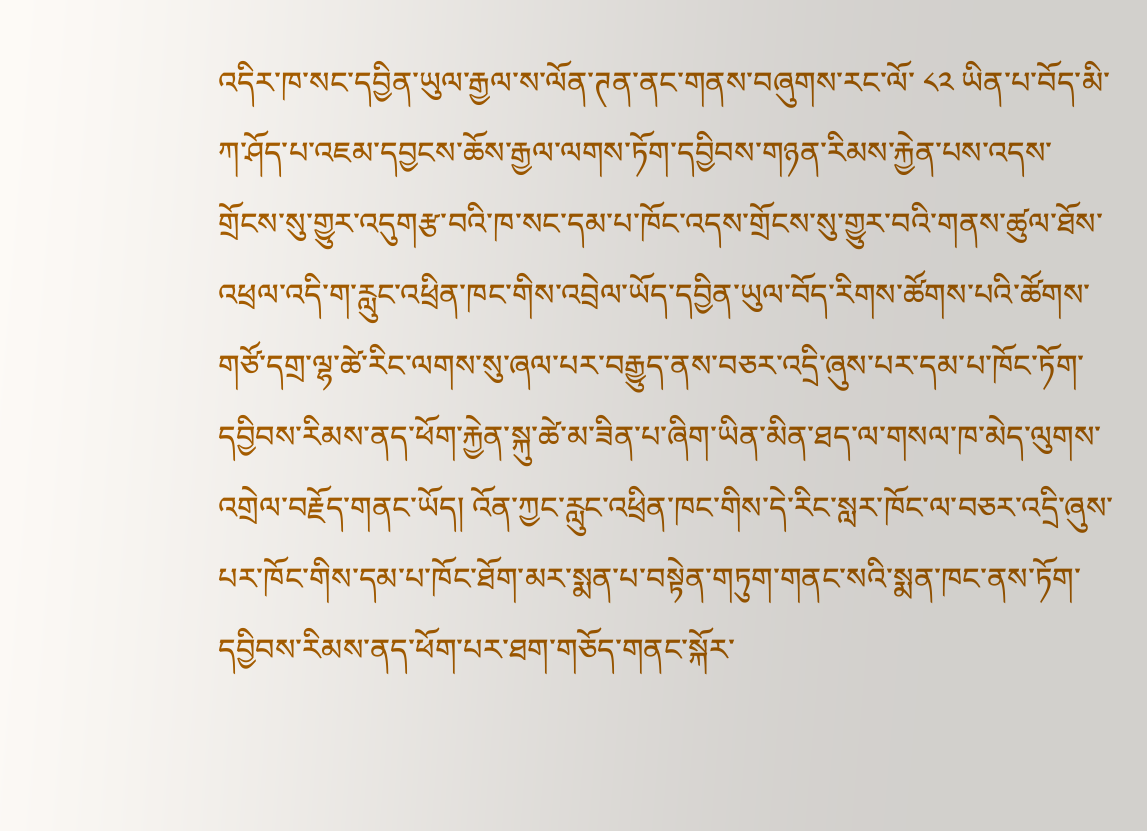འདིར་ཁ་སང་དབྱིན་ཡུལ་རྒྱལ་ས་ལོན་ཊན་ནང་གནས་བཞུགས་རང་ལོ་ ༨༢ ཡིན་པ་བོད་མི་ཀ་ཤོད་པ་འཇམ་དབྱངས་ཆོས་རྒྱལ་ལགས་ཏོག་དབྱིབས་གཉན་རིམས་རྐྱེན་པས་འདས་གྲོངས་སུ་གྱུར་འདུགརྩ་བའི་ཁ་སང་དམ་པ་ཁོང་འདས་གྲོངས་སུ་གྱུར་བའི་གནས་ཚུལ་ཐོས་འཕྲལ་འདི་ག་རླུང་འཕྲིན་ཁང་གིས་འབྲེལ་ཡོད་དབྱིན་ཡུལ་བོད་རིགས་ཚོགས་པའི་ཚོགས་གཙོ་དགྲ་ལྷ་ཚེ་རིང་ལགས་སུ་ཞལ་པར་བརྒྱུད་ནས་བཅར་འདྲི་ཞུས་པར་དམ་པ་ཁོང་ཏོག་དབྱིབས་རིམས་ནད་ཕོག་རྐྱེན་སྐུ་ཚེ་མ་ཟིན་པ་ཞིག་ཡིན་མིན་ཐད་ལ་གསལ་ཁ་མེད་ལུགས་འགྲེལ་བརྗོད་གནང་ཡོད། འོན་ཀྱང་རླུང་འཕྲིན་ཁང་གིས་དེ་རིང་སླར་ཁོང་ལ་བཅར་འདྲི་ཞུས་པར་ཁོང་གིས་དམ་པ་ཁོང་ཐོག་མར་སྨན་པ་བསྟེན་གཏུག་གནང་སའི་སྨན་ཁང་ནས་ཏོག་དབྱིབས་རིམས་ནད་ཕོག་པར་ཐག་གཅོད་གནང་སྐོར་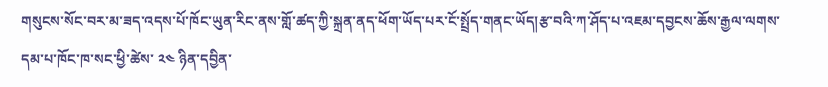གསུངས་སོང་བར་མ་ཟད་འདས་པོ་ཁོང་ཡུན་རིང་ནས་གློ་ཚད་ཀྱི་སྐྲན་ནད་ཕོག་ཡོད་པར་ངོ་སྤྲོད་གནང་ཡོད།རྩ་བའི་ཀ་ཤོད་པ་འཇམ་དབྱངས་ཆོས་རྒྱལ་ལགས་དམ་པ་ཁོང་ཁ་སང་ཕྱི་ཚེས་ ༢༤ ཉིན་དབྱིན་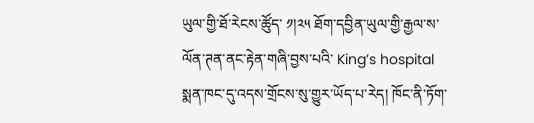ཡུལ་གྱི་ཐོ་རེངས་ཚོུད་ ༡།༢༥ ཐོག་དབྱིན་ཡུལ་གྱི་རྒྱལ་ས་ལོན་ཊན་ནང་རྟེན་གཞི་བྱས་པའི་ King’s hospital སྨན་ཁང་དུ་འདས་གྲོངས་སུ་གྱུར་ཡོད་པ་རེད། ཁོང་ནི་ཏོག་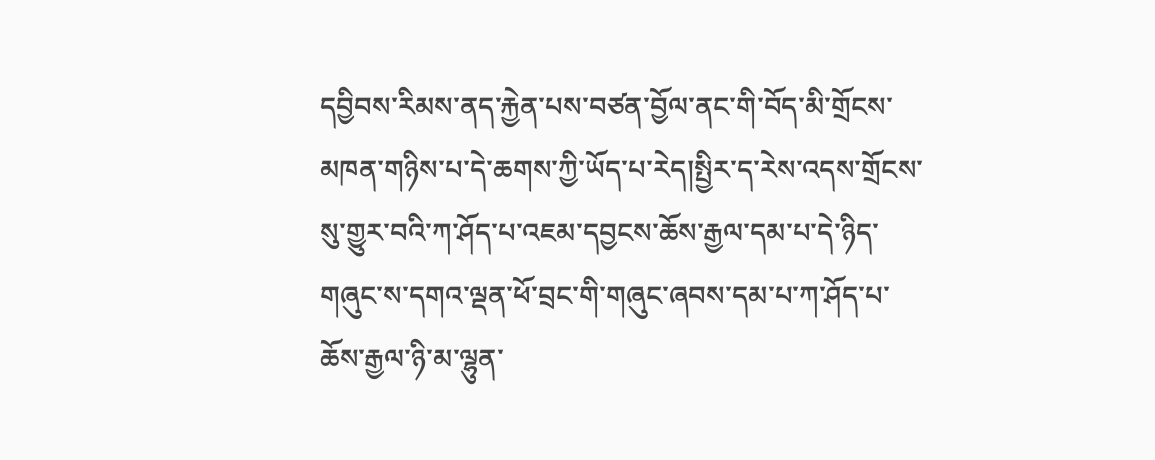དབྱིབས་རིམས་ནད་རྐྱེན་པས་བཙན་བྱོལ་ནང་གི་བོད་མི་གྲོངས་མཁན་གཉིས་པ་དེ་ཆགས་ཀྱི་ཡོད་པ་རེད།སྤྱིར་ད་རེས་འདས་གྲོངས་སུ་གྱུར་བའི་ཀ་ཤོད་པ་འཇམ་དབྱངས་ཆོས་རྒྱལ་དམ་པ་དེ་ཉིད་གཞུང་ས་དགའ་ལྡན་ཕོ་བྲང་གི་གཞུང་ཞབས་དམ་པ་ཀ་ཤོད་པ་ཆོས་རྒྱལ་ཉི་མ་ལྷུན་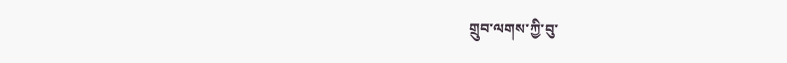གྲུབ་ལགས་ཀྱི་བུ་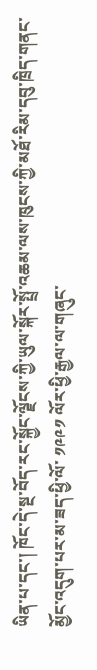ཡིན་པ་དང་། ཁོང་དེ་སྔ་བོད་རང་སྐྱོང་ལྗོངས་ཀྱི་ཡུལ་སྐོར་སྤྲོ་འཆམ་ལས་ཁུངས་ཀྱི་མཐོ་རིམ་དབུ་ཁྲིད་གནང་མྱོང་འདུག་པར་མ་ཟད་ཕྱི་ལོ་ ༡༩༩༡ ལོར་ཕྱི་རྒྱལ་ལ་གཞུང་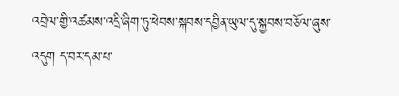འབྲེལ་གྱི་འཚམས་འདྲི་ཞིག་ཏུ་ཕེབས་སྐབས་དབྱིན་ཡུལ་དུ་སྐྱབས་བཅོལ་ཞུས་འདུག ད་བར་དམ་པ་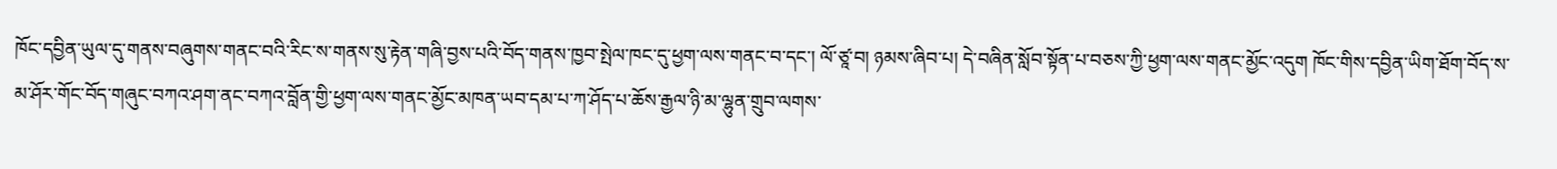ཁོང་དབྱིན་ཡུལ་དུ་གནས་བཞུགས་གནང་བའི་རིང་ས་གནས་སུ་རྟེན་གཞི་བྱས་པའི་བོད་གནས་ཁྱབ་སྤེལ་ཁང་དུ་ཕྱག་ལས་གནང་བ་དང་། ལོ་ཙཱ་བ། ཉམས་ཞིབ་པ། དེ་བཞིན་སློབ་སྟོན་པ་བཅས་ཀྱི་ཕྱག་ལས་གནང་མྱོང་འདུག ཁོང་གིས་དབྱིན་ཡིག་ཐོག་བོད་ས་མ་ཤོར་གོང་བོད་གཞུང་བཀའ་ཤག་ནང་བཀའ་བློན་གྱི་ཕྱག་ལས་གནང་མྱོང་མཁན་ཡབ་དམ་པ་ཀ་ཤོད་པ་ཆོས་རྒྱལ་ཉི་མ་ལྷུན་གྲུབ་ལགས་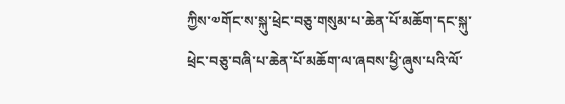ཀྱིས་༧གོང་ས་སྐུ་ཕྲེང་བཅུ་གསུམ་པ་ཆེན་པོ་མཆོག་དང་སྐུ་ཕྲེང་བཅུ་བཞི་པ་ཆེན་པོ་མཆོག་ལ་ཞབས་ཕྱི་ཞུས་པའི་ལོ་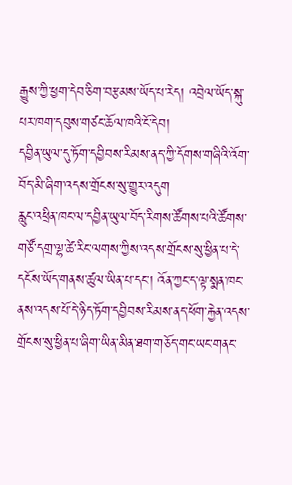རྒྱུས་ཀྱི་ཕྱག་དེབ་ཅིག་བརྩམས་ཡོད་པ་རེད། འབྲེལ་ཡོད་སྐུ་པར་ཁག་དབུས་གཙང་ཆོལ་ཁའི་ངོ་དེབ།
དབྱིན་ཡུལ་དུ་ཏོག་དབྱིབས་རིམས་ནད་ཀྱི་དོགས་གཞིའི་འོག་བོད་མི་ཞིག་འདས་གྲོངས་སུ་གྱུར་འདུག
རླུང་འཕྲིན་ཁང་ལ་དབྱིན་ཡུལ་བོད་རིགས་ཚོགས་པའི་ཚོགས་གཙོ་དགྲ་ལྷ་ཚེ་རིང་ལགས་ཀྱིས་འདས་གྲོངས་སུ་ཕྱིན་པ་དེ་དངོས་ཡོད་གནས་ཚུལ་ཡིན་པ་དང་། འོན་ཀྱང་ད་ལྟ་སྨན་ཁང་ནས་འདས་པོ་དེ་ཉིད་ཏོག་དབྱིབས་རིམས་ནད་ཕོག་རྐྱེན་འདས་གྲོངས་སུ་ཕྱིན་པ་ཞིག་ཡིན་མིན་ཐག་གཅོད་གང་ཡང་གནང་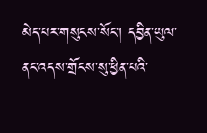མེད་པར་གསུངས་སོང་། དབྱིན་ཡུལ་ནང་འདས་གྲོངས་སུ་ཕྱིན་པའི་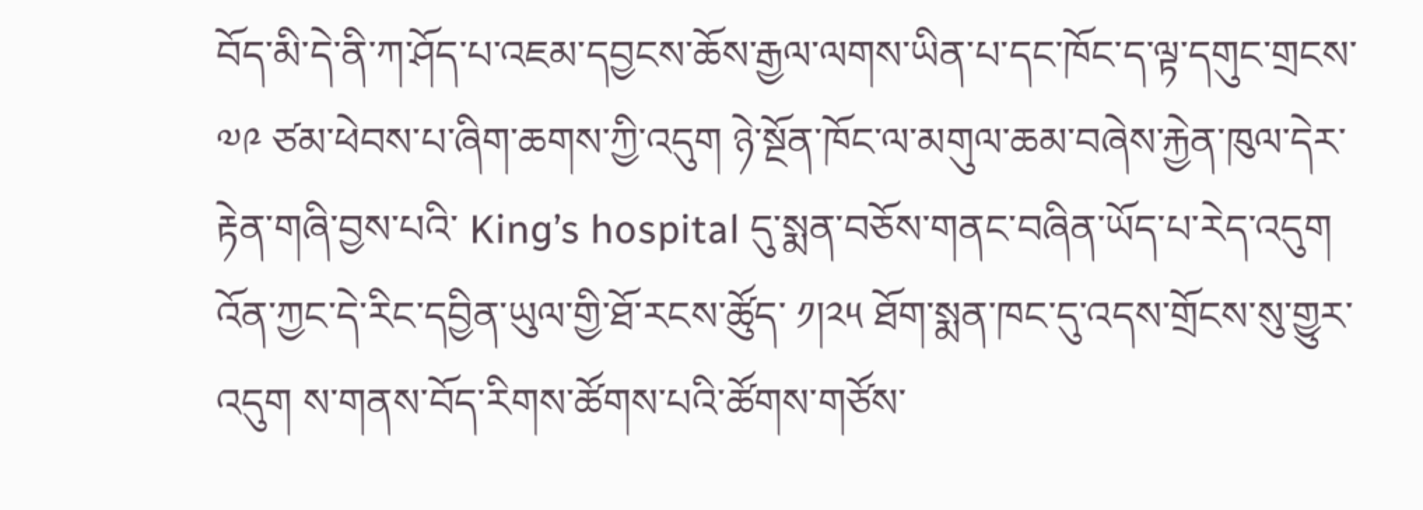བོད་མི་དེ་ནི་ཀ་ཤོད་པ་འཇམ་དབྱངས་ཆོས་རྒྱལ་ལགས་ཡིན་པ་དང་ཁོང་ད་ལྟ་དགུང་གྲངས་ ༧༩ ཙམ་ཕེབས་པ་ཞིག་ཆགས་ཀྱི་འདུག ཉེ་སྔོན་ཁོང་ལ་མགུལ་ཆམ་བཞེས་རྐྱེན་ཁུལ་དེར་རྟེན་གཞི་བྱས་པའི་ King’s hospital དུ་སྨན་བཅོས་གནང་བཞིན་ཡོད་པ་རེད་འདུག འོན་ཀྱང་དེ་རིང་དབྱིན་ཡུལ་གྱི་ཐོ་རངས་ཚོུད་ ༡།༢༥ ཐོག་སྨན་ཁང་དུ་འདས་གྲོངས་སུ་གྱུར་འདུག ས་གནས་བོད་རིགས་ཚོགས་པའི་ཚོགས་གཙོས་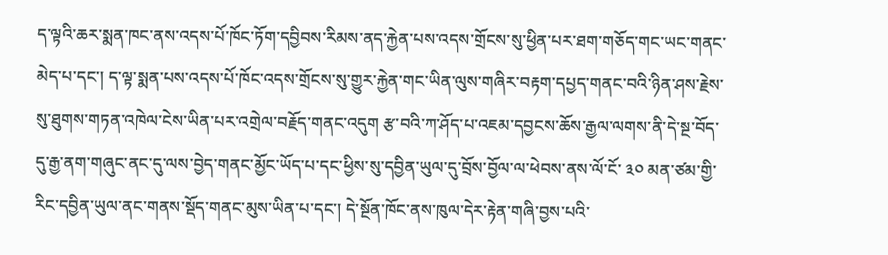ད་ལྟའི་ཆར་སྨན་ཁང་ནས་འདས་པོ་ཁོང་ཏོག་དབྱིབས་རིམས་ནད་རྐྱེན་པས་འདས་གྲོངས་སུ་ཕྱིན་པར་ཐག་གཅོད་གང་ཡང་གནང་མེད་པ་དང་། ད་ལྟ་སྨན་པས་འདས་པོ་ཁོང་འདས་གྲོངས་སུ་གྱུར་རྐྱེན་གང་ཡིན་ལུས་གཞིར་བརྟག་དཔྱད་གནང་བའི་ཉིན་ཤས་རྗེས་སུ་ཐུགས་གཏན་འཁེལ་ངེས་ཡིན་པར་འགྲེལ་བརྗོད་གནང་འདུག རྩ་བའི་ཀ་ཤོད་པ་འཇམ་དབྱངས་ཆོས་རྒྱལ་ལགས་ནི་དེ་སྔ་བོད་དུ་རྒྱ་ནག་གཞུང་ནང་དུ་ལས་བྱེད་གནང་མྱོང་ཡོད་པ་དང་ཕྱིས་སུ་དབྱིན་ཡུལ་དུ་བྲོས་བྱོལ་ལ་ཕེབས་ནས་ལོ་ངོ་ ༣༠ མན་ཙམ་གྱི་རིང་དབྱིན་ཡུལ་ནང་གནས་སྡོད་གནང་མུས་ཡིན་པ་དང་། དེ་སྔོན་ཁོང་ནས་ཁུལ་དེར་རྟེན་གཞི་བྱས་པའི་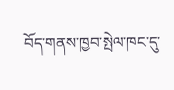བོད་གནས་ཁྱབ་སྤེལ་ཁང་དུ་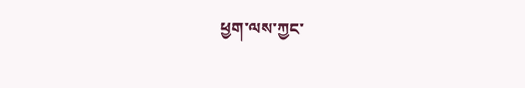ཕྱག་ལས་ཀྱང་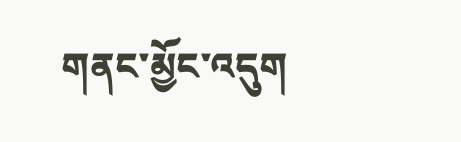གནང་མྱོང་འདུག